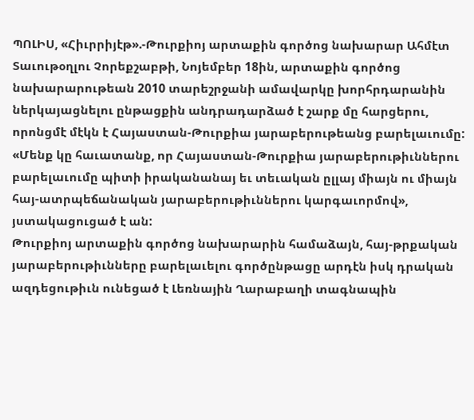ՊՈԼԻՍ, «Հիւրրիյէթ».-Թուրքիոյ արտաքին գործոց նախարար Ահմէտ Տաւութօղլու Չորեքշաբթի, Նոյեմբեր 18ին, արտաքին գործոց նախարարութեան 2010 տարեշրջանի ամավարկը խորհրդարանին ներկայացնելու ընթացքին անդրադարձած է շարք մը հարցերու, որոնցմէ մէկն է Հայաստան-Թուրքիա յարաբերութեանց բարելաւումը:
«Մենք կը հաւատանք, որ Հայաստան-Թուրքիա յարաբերութիւններու բարելաւումը պիտի իրականանայ եւ տեւական ըլլայ միայն ու միայն հայ-ատրպեճանական յարաբերութիւններու կարգաւորմով», յստակացուցած է ան:
Թուրքիոյ արտաքին գործոց նախարարին համաձայն, հայ-թրքական յարաբերութիւնները բարելաւելու գործընթացը արդէն իսկ դրական ազդեցութիւն ունեցած է Լեռնային Ղարաբաղի տագնապին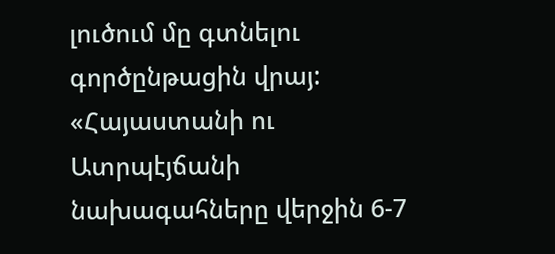լուծում մը գտնելու գործընթացին վրայ:
«Հայաստանի ու Ատրպէյճանի նախագահները վերջին 6-7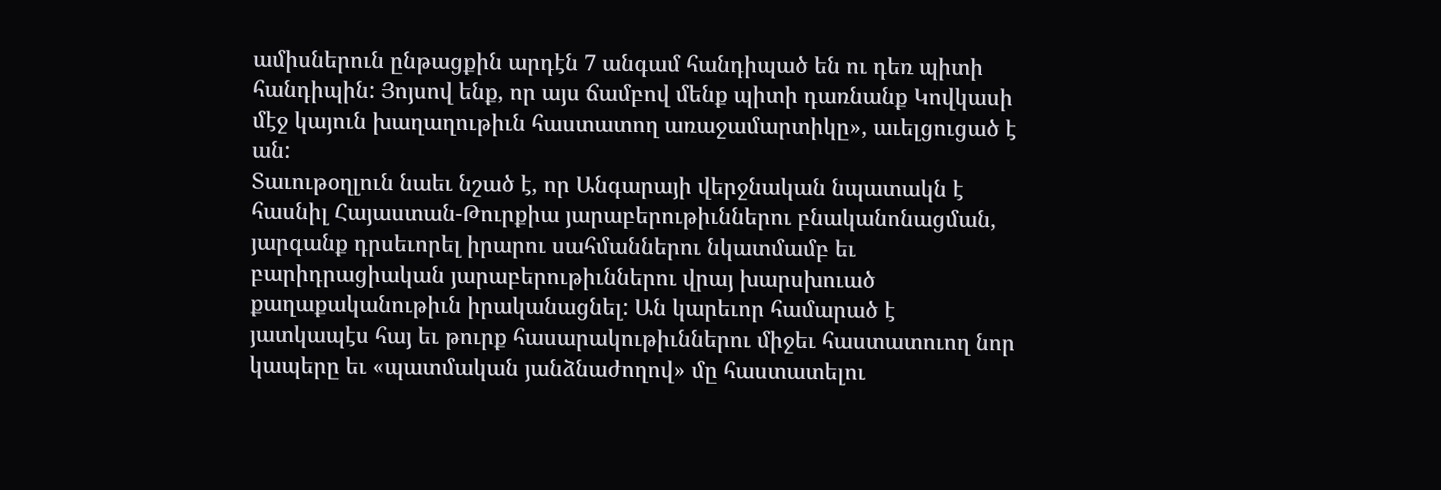ամիսներուն ընթացքին արդէն 7 անգամ հանդիպած են ու դեռ պիտի հանդիպին: Յոյսով ենք, որ այս ճամբով մենք պիտի դառնանք Կովկասի մէջ կայուն խաղաղութիւն հաստատող առաջամարտիկը», աւելցուցած է ան:
Տաւութօղլուն նաեւ նշած է, որ Անգարայի վերջնական նպատակն է հասնիլ Հայաստան-Թուրքիա յարաբերութիւններու բնականոնացման, յարգանք դրսեւորել իրարու սահմաններու նկատմամբ եւ բարիդրացիական յարաբերութիւններու վրայ խարսխուած քաղաքականութիւն իրականացնել: Ան կարեւոր համարած է յատկապէս հայ եւ թուրք հասարակութիւններու միջեւ հաստատուող նոր կապերը եւ «պատմական յանձնաժողով» մը հաստատելու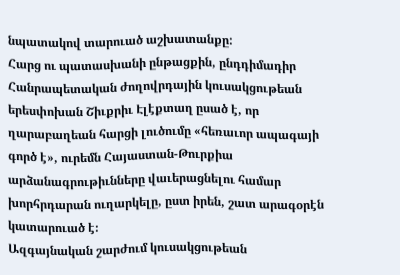նպատակով տարուած աշխատանքը:
Հարց ու պատասխանի ընթացքին, ընդդիմադիր Հանրապետական ժողովրդային կուսակցութեան երեսփոխան Շիւքրիւ Էլէքտաղ ըսած է, որ ղարաբաղեան հարցի լուծումը «հեռաւոր ապագայի գործ է», ուրեմն Հայաստան-Թուրքիա արձանագրութիւնները վաւերացնելու համար խորհրդարան ուղարկելը, ըստ իրեն, շատ արագօրէն կատարուած է։
Ազգայնական շարժում կուսակցութեան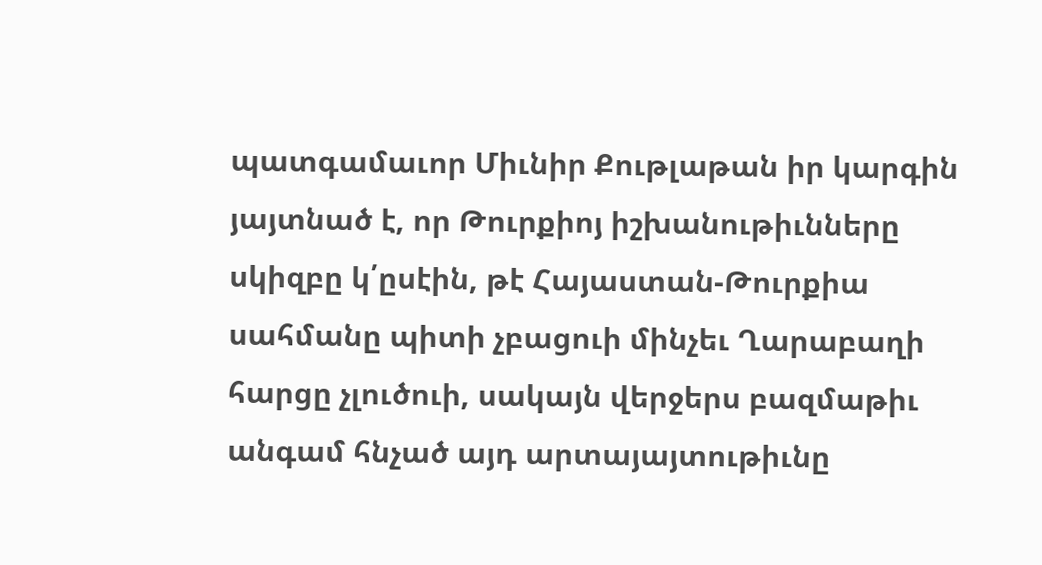պատգամաւոր Միւնիր Քութլաթան իր կարգին յայտնած է, որ Թուրքիոյ իշխանութիւնները սկիզբը կ՛ըսէին, թէ Հայաստան-Թուրքիա սահմանը պիտի չբացուի մինչեւ Ղարաբաղի հարցը չլուծուի, սակայն վերջերս բազմաթիւ անգամ հնչած այդ արտայայտութիւնը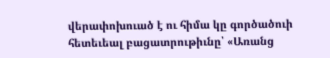վերափոխուած է ու հիմա կը գործածուի հետեւեալ բացատրութիւնը՝ «Առանց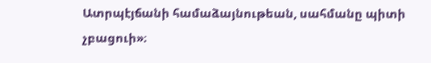Ատրպէյճանի համաձայնութեան, սահմանը պիտի չբացուի»։